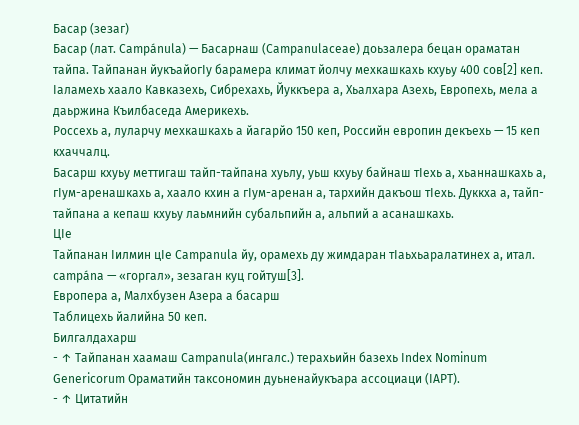Басар (зезаг)
Басар (лат. Campánula) — Басарнаш (Campanulaceae) доьзалера бецан ораматан тайпа. Тайпанан йукъайогӀу барамера климат йолчу мехкашкахь кхуьу 400 сов[2] кеп. Ӏаламехь хаало Кавказехь, Сибрехахь, Йуккъера а, Хьалхара Азехь, Европехь, мела а даьржина Къилбаседа Америкехь.
Россехь а, луларчу мехкашкахь а йагарйо 150 кеп, Российн европин декъехь — 15 кеп кхаччалц.
Басарш кхуьу меттигаш тайп-тайпана хуьлу, уьш кхуьу байнаш тӀехь а, хьаннашкахь а, гӀум-аренашкахь а, хаало кхин а гӀум-аренан а, тархийн дакъош тӀехь. Дуккха а, тайп-тайпана а кепаш кхуьу лаьмнийн субальпийн а, альпий а асанашкахь.
ЦӀе
Тайпанан Ӏилмин цӀе Campanula йу, орамехь ду жимдаран тӀаьхьаралатинех а, итал. campána — «горгал», зезаган куц гойтуш[3].
Европера а, Малхбузен Азера а басарш
Таблицехь йалийна 50 кеп.
Билгалдахарш
- ↑ Тайпанан хаамаш Campanula(ингалс.) терахьийн базехь Index Nominum Genericorum Ораматийн таксономин дуьненайукъара ассоциаци (IAPT).
- ↑ Цитатийн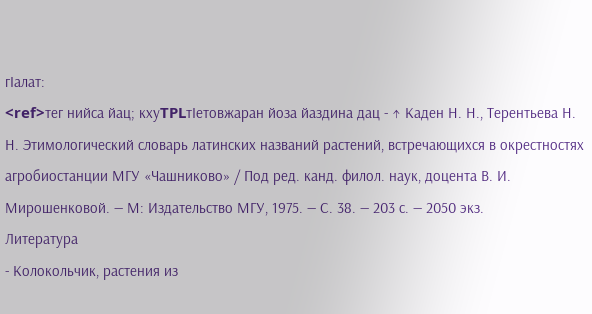гӀалат:
<ref>тег нийса йац; кхуTPLтIетовжаран йоза йаздина дац - ↑ Каден Н. Н., Терентьева Н. Н. Этимологический словарь латинских названий растений, встречающихся в окрестностях агробиостанции МГУ «Чашниково» / Под ред. канд. филол. наук, доцента В. И. Мирошенковой. — М: Издательство МГУ, 1975. — С. 38. — 203 с. — 2050 экз.
Литература
- Колокольчик, растения из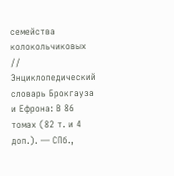семейства колокольчиковых // Энциклопедический словарь Брокгауза и Ефрона: В 86 томах (82 т. и 4 доп.). — СПб.,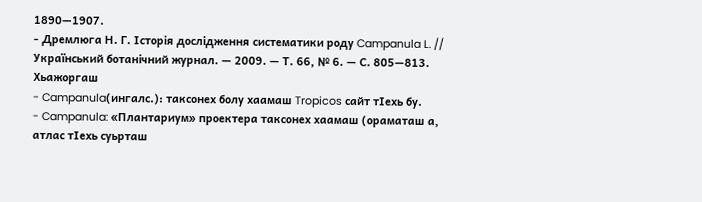1890—1907.
- Дремлюга Н. Г. Історія дослідження систематики роду Campanula L. // Український ботанічний журнал. — 2009. — Т. 66, № 6. — С. 805—813.
Хьажоргаш
- Campanula(ингалс.): таксонех болу хаамаш Tropicos сайт тӀехь бу.
- Campanula: «Плантариум» проектера таксонех хаамаш (ораматаш а, атлас тӀехь суьрташ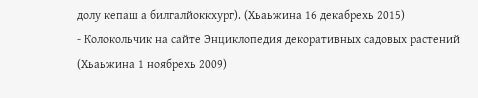долу кепаш а билгалйоккхург). (Хьаьжина 16 декабрехь 2015)
- Колокольчик на сайте Энциклопедия декоративных садовых растений (Хьаьжина 1 ноябрехь 2009)